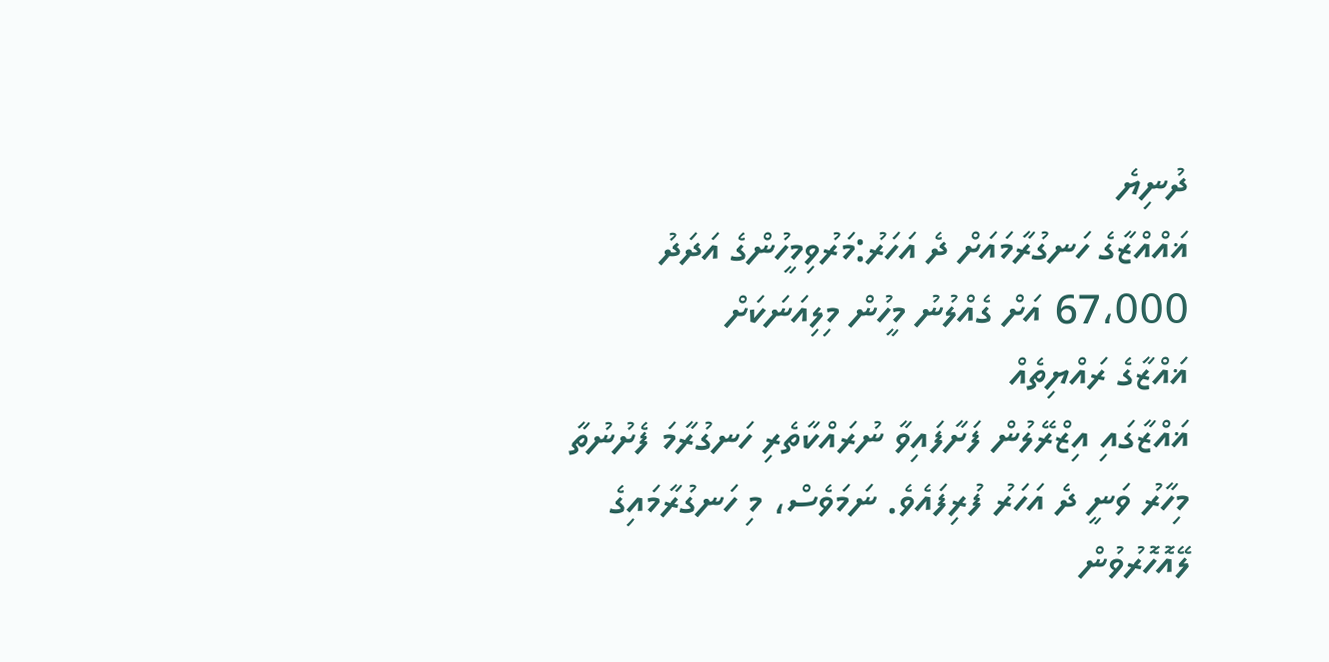ދުނިޔެ
ޣައްއްޒާގެ ހަނގުރާމައަށް ދެ އަހަރު:މަރުވިމީހުންގެ އަދަދު 67،000 އަށް ގެއްލުނު މީހުން މިލިއަނަކަށް
ޣައްޒާގެ ރައްޔިތެއް
ޣައްޒާގައި އިޒްރޭލުން ފަށާފައިވާ ނުރައްކާތެރި ހަނގުރާމަ ފެށުނުތާ މިހާރު ވަނީ ދެ އަހަރު ފުރިފައެވެ. ނަމަވެސް، މި ހަނގުރާމައިގެ ލޭއޮހޮރުވުން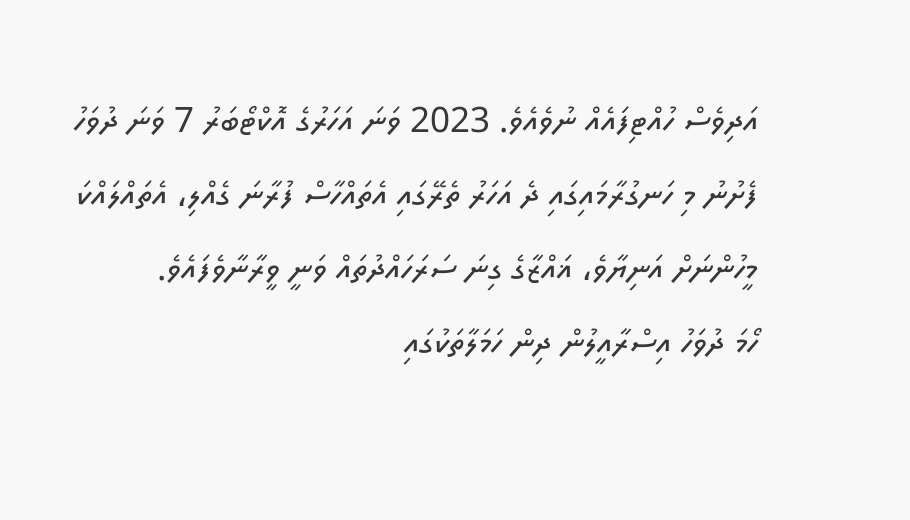އަދިވެސް ހުއްޓިފައެއް ނުވެއެވެ. 2023 ވަނަ އަހަރުގެ އޮކްޓޯބަރު 7 ވަނަ ދުވަހު ފެށުނު މި ހަނގުރާމައިގައި ދެ އަހަރު ތެރޭގައި އެތައްހާސް ފުރާނަ ގެއްލި، އެތައްލައްކަ މީހުންނަށް އަނިޔާވެ، ޣައްޒާގެ ގިނަ ސަރަހައްދުތައް ވަނީ ވީރާނާވެފައެވެ.
ހޯމަ ދުވަހު އިސްރާއީލުން ދިން ހަމަލާތަކުގައި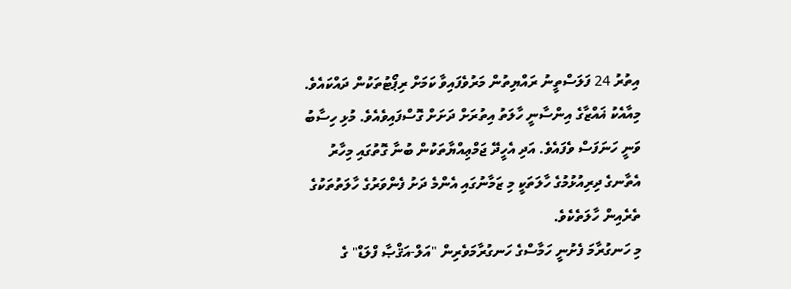އިތުރު 24 ފަލަސްތީނު ރައްޔިތުން މަރުވެފައިވާ ކަމަށް ރިޕޯޓުތަކުން ދައްކައެވެ. މިއާއެކު ޣައްޒާގެ އިންސާނީ ހާލަތު އިތުރަށް ދަށަށް ގޮސްފައިވެއެވެ. މުޅި ހިސާބު ވަނީ ހަނަފަސް ވެފައެވެ. އަދި އެހީދޭ ޖަމްޢިއްޔާތަކުން ބުނާ ގޮތުގައި މިހާރު އެތާނގެ ދިރިއުޅުމުގެ ހާލަތަކީ މި ޒަމާނުގައި އެންމެ ދަށު ފެންވަރުގެ ހާލަތުތަކުގެ ތެރެއިން ހާލަތެކެވެ.
މި ހަނގުރާމަ ފެށުނީ ހަމާސްގެ ހަނގުރާމަވެރިން "އަލް-އަޤްޞާ ފްލަޑް" ގެ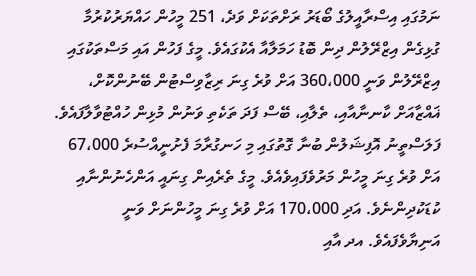ނަމުގައި އިސްރާއީލުގެ ބޯޑަރު ރަށްތަކަށް ވަދެ، 251 މީހުން ހައްޔަރުކުރުމާ ގުޅިގެން އިޒްރޭލުން ދިން ބޮޑު ހަމަލާއާ އެކުގައެވެ. މީގެ ފަހުން އައި މަސްތަކުގައި އިޒްރޭލުން ވަނީ 360،000 އަށް ވުރެ ގިނަ ރިޒާވިސްޓުން ބޭނުންކޮށް، ޣައްޒާއަށް ކާނނާއާއި، ތެލާއި، ބޭސް ފަދަ ތަކެތި ވަނުން މުޅިން ހުއްޓުވާލާފައެވެ.
ފަލަސްތީނު އޮފިޝަލުން ބުނާ ގޮތުގައި މި ހަނގުރާމަ ފެށުނީއްސުރެ 67،000 އަށް ވުރެ ގިނަ މީހުން މަރުވެފައިވެއެވެ. މީގެ ތެރެއިން ގިނައީ އަންހެނުންނާއި ކުޑަކުދިންނެވެ. އަދި 170،000 އަށް ވުރެ ގިނަ މީހުންނަށް ވަނީ އަނިޔާވެފައެވެ. އދ އާއި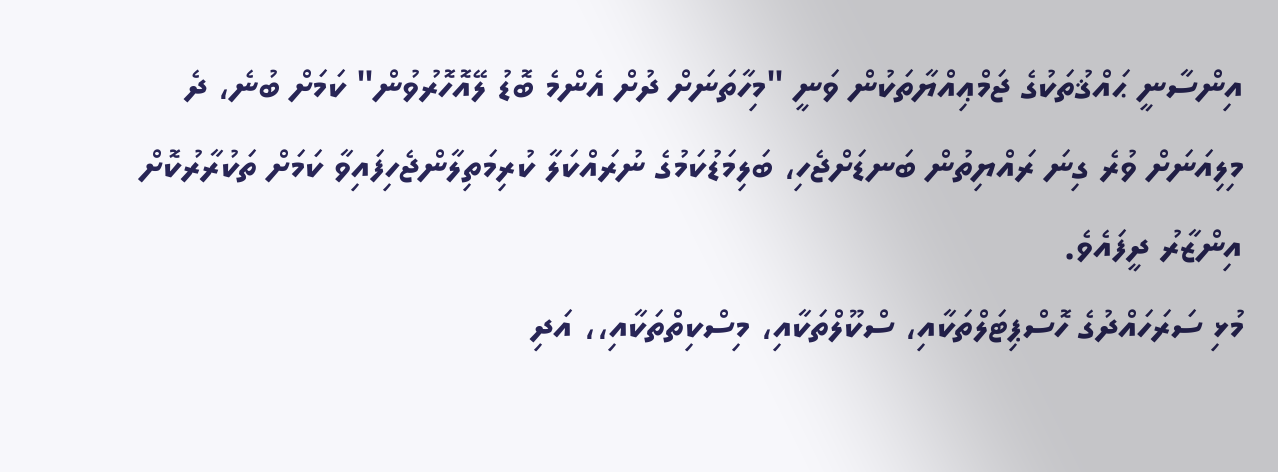އިންސާނީ ޙައްޤުތަކުގެ ޖަމްޢިއްޔާތަކުން ވަނީ "މިހާތަނަށް ދުށް އެންމެ ބޮޑު ލޭއޮހޮރުވުން" ކަމަށް ބުނެ، ދެ މިލިއަނަށް ވުރެ ގިނަ ރައްޔިތުން ބަނޑަށްޖެހި، ބަލިމަޑުކަމުގެ ނުރައްކަލާ ކުރިމަތިލާންޖެހިފައިވާ ކަމަށް ތަކުރާރުކޮށް އިންޒާރު ދީފައެވެ.
މުޅި ސަރަހައްދުގެ ހޮސްޕިޓަލްތަކާއި، ސްކޫލްތަކާއި، މިސްކިތްތަކާއި،، އަދި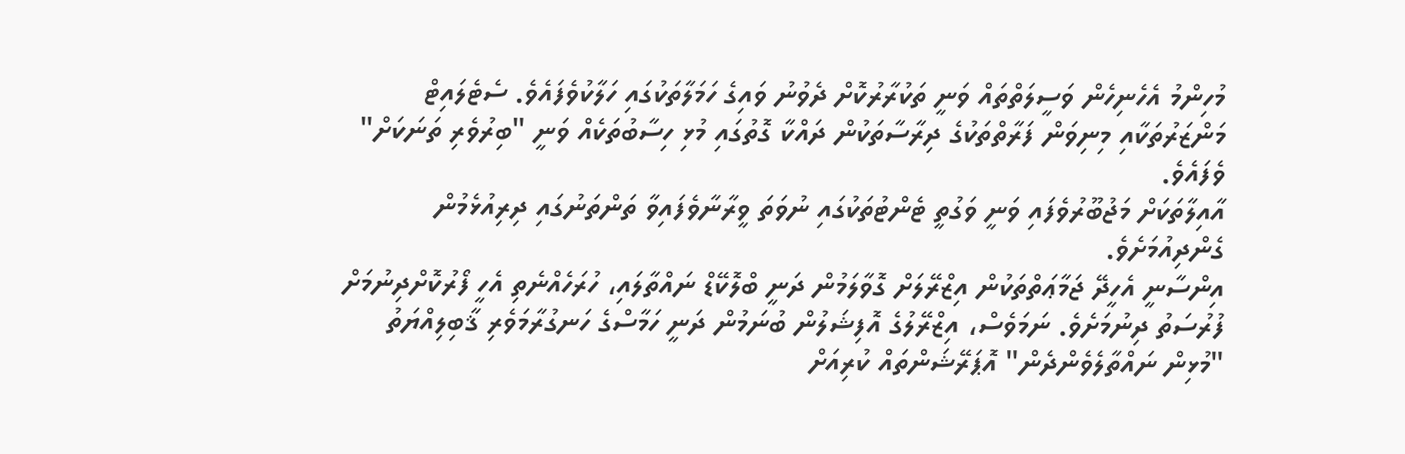މުހިންމު އެހެނިހެން ވަސީލަތްތައް ވަނީ ތަކުރާރުކޮށް ދެވުނު ވައިގެ ހަމަލާތަކުގައި ހަލާކުވެފައެވެ. ސެޓެލައިޓް މަންޒަރުތަކާއި މިނިވަން ފަރާތްތަކުގެ ދިރާސާތަކުން ދައްކާ ގޮތުގައި މުޅި ހިސާބުތަކެއް ވަނީ "ބިރުވެރި ތަނަކަށް" ވެފައެވެ.
އާއިލާތަކަށް މަޖުބޫރުވެފައި ވަނީ ވަގުތީ ޓެންޓުތަކުގައި ނުވަތަ ވީރާނާވެފައިވާ ތަންތަނުގައި ދިރިއުޅެމުން ގެންދިއުމަށެވެ.
އިންސާނީ އެހީދޭ ޖަމާޢަތްތަކުން އިޒްރޭލަށް ގޮވާލަމުން ދަނީ ބްލޮކޭޑް ނައްތާލައި، ހުރަހެއްނެތި އެހީ ފޯރުކޮށްދިނުމަށް ފުރުސަތު ދިނުމަށެވެ. ނަމަވެސް، އިޒްރޭލުގެ އޮފިޝަލުން ބުނަމުން ދަނީ ހަމާސްގެ ހަނގުރާމަވެރި ޤާބިލިއްޔަތު "މުޅިން ނައްތާލެވެންދެން" އޮޕަރޭޝަންތައް ކުރިއަށް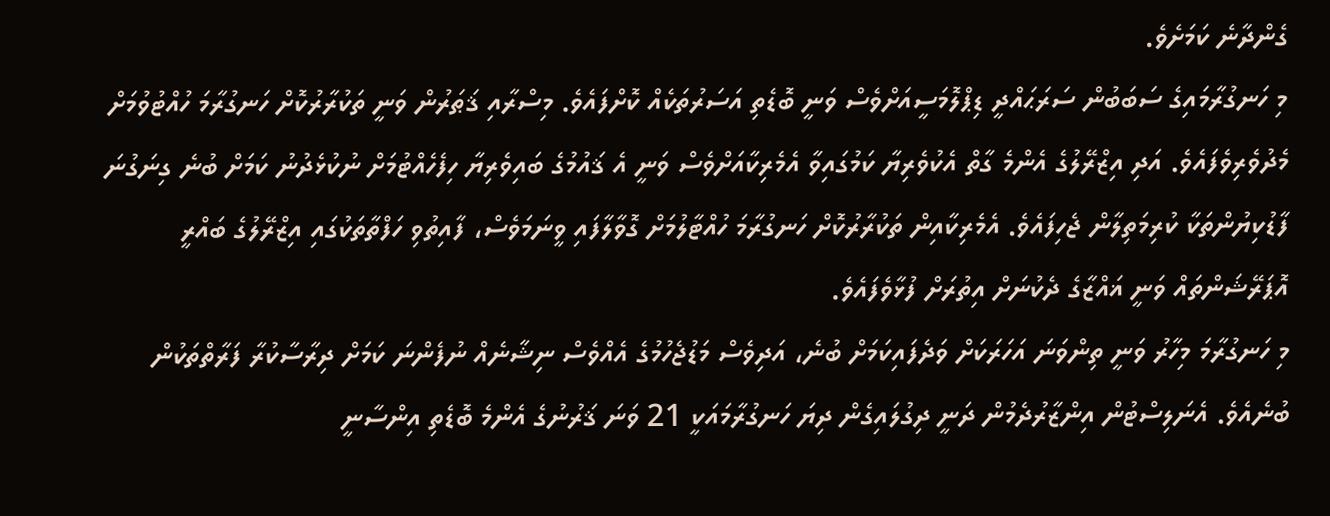ގެންދާނެ ކަމަށެވެ.
މި ހަނގުރާމައިގެ ސަބަބުން ސަރަޙައްދީ ޑިޕްލޮމަސީއަށްވެސް ވަނީ ބޮޑެތި އަސަރުތަކެއް ކޮށްފައެވެ. މިސްރާއި ޤަޠަރުން ވަނީ ތަކުރާރުކޮށް ހަނގުރާމަ ހުއްޓުވުމަށް މެދުވެރިވެފައެވެ. އަދި އިޒްރޭލުގެ އެންމެ ގާތް އެކުވެރިޔާ ކަމުގައިވާ އެމެރިކާއަށްވެސް ވަނީ އެ ޤައުމުގެ ބައިވެރިޔާ ހިފެހެއްޓުމަށް ނުކުޅެދުނު ކަމަށް ބުނެ ގިނަގުނަ ފާޑުކިޔުންތަކާ ކުރިމަތިލާން ޖެހިފައެވެ. އެމެރިކާއިން ތަކުރާރުކޮށް ހަނގުރާމަ ހުއްޓާލުމަށް ގޮވާލާފައި ވީނަމަވެސް، ފާއިތުވި ހަފްތާތަކުގައި އިޒްރޭލުގެ ބައްރީ އޮޕަރޭޝަންތައް ވަނީ ޣައްޒާގެ ދެކުނަށް އިތުރަށް ފުޅާވެފައެވެ.
މި ހަނގުރާމަ މިހާރު ވަނީ ތިންވަނަ އަހަރަކަށް ވަދެފައިކަމަށް ބުނެ، އަދިވެސް މަޑުޖެހުމުގެ އެއްވެސް ނިޝާނެއް ނުފެންނަ ކަމަށް ދިރާސާކުރާ ފަރާތްތަކުން ބުނެއެވެ. އެނަލިސްޓުން އިންޒާރުދެމުން ދަނީ ދިގުލައިގެން ދިޔަ ހަނގުރާމައަކީ 21 ވަނަ ޤަރުނުގެ އެންމެ ބޮޑެތި އިންސާނީ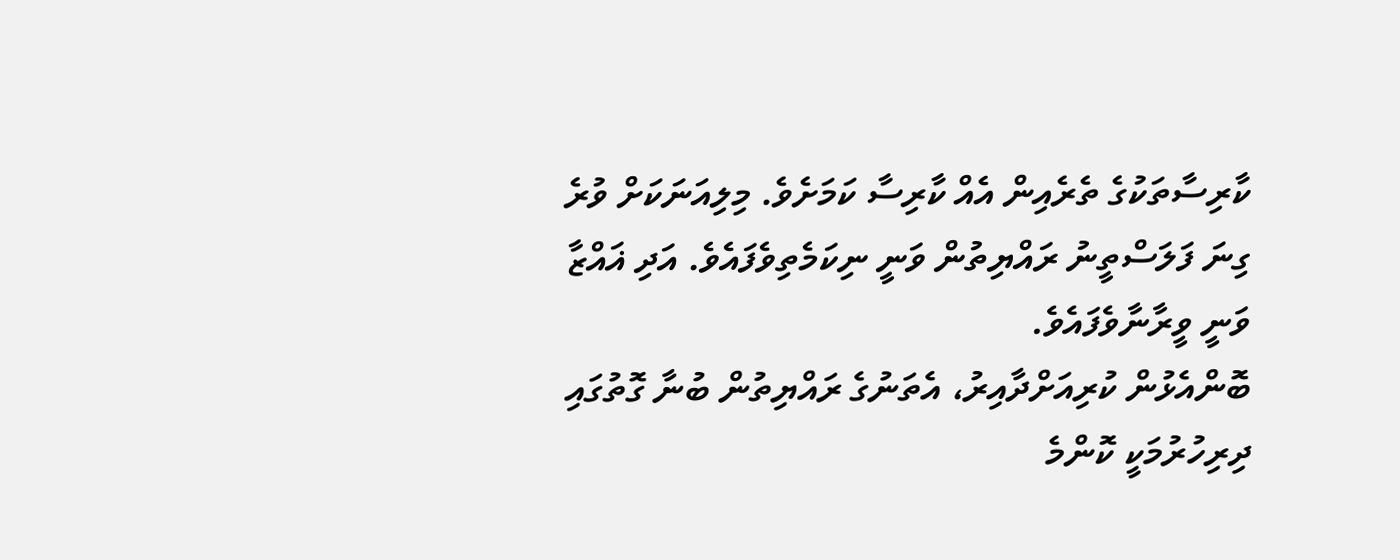ކާރިސާތަކުގެ ތެރެއިން އެއް ކާރިސާ ކަމަށެވެ. މިލިއަނަކަށް ވުރެ ގިނަ ފަލަސްތީނު ރައްޔިތުން ވަނީ ނިކަމެތިވެފައެވެ. އަދި ޣައްޒާ ވަނީ ވީރާނާވެފައެވެ.
ބޮންއެޅުން ކުރިއަށްދާއިރު، އެތަނުގެ ރައްޔިތުން ބުނާ ގޮތުގައި ދިރިހުރުމަކީ ކޮންމެ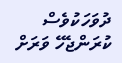ދުވަހަކުވެސް ކުރަންޖެހޭ ވަރަށް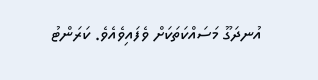އުނދަގޫ މަސައްކަތަކަށް ވެފައިވެއެވެ. ކަރަންޓު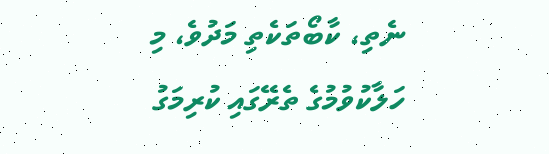ނެތި، ކާބޯތަކެތި މަދުވެ، މި ހަލާކުވުމުގެ ތެރޭގައި ކުރިމަގު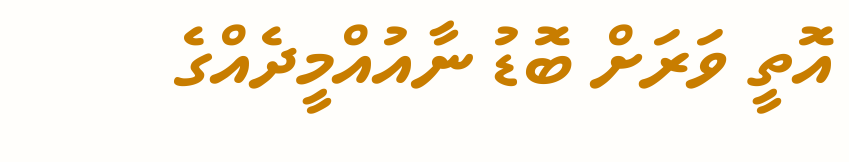އޮތީ ވަރަށް ބޮޑު ނާއުއްމީދެއްގެ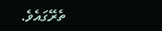ތެރޭގައެވެ.